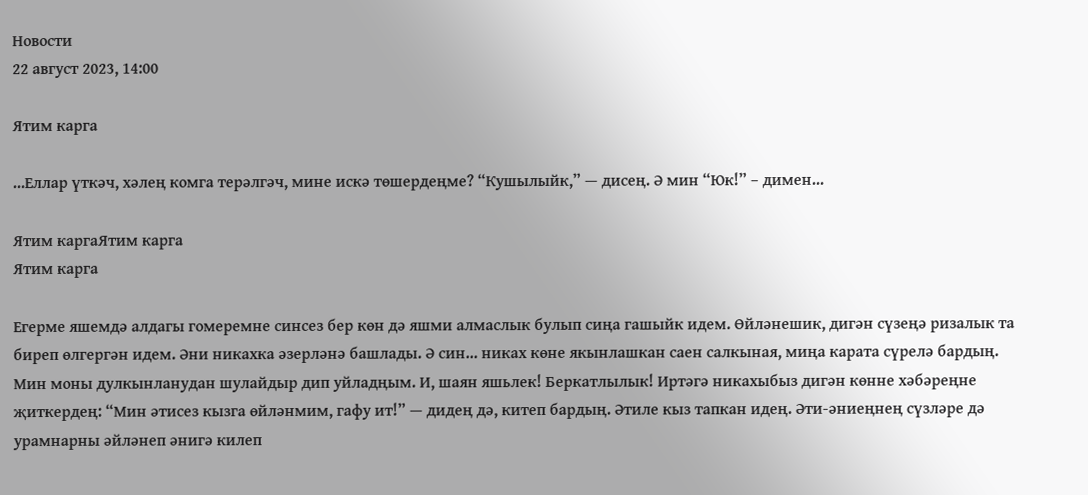Новости
22 август 2023, 14:00

Ятим карга

...Еллар үткәч, хәлең комга терәлгәч, мине искә төшердеңме? “Кушылыйк,” — дисең. Ә мин “Юк!” – димен...

Ятим каргаЯтим карга
Ятим карга

Егерме яшемдә алдагы гомеремне синсез бер көн дә яшми алмаслык булып сиңа гашыйк идем. Өйләнешик, дигән сүзеңә ризалык та биреп өлгергән идем. Әни никахка әзерләнә башлады. Ә син... никах көне якынлашкан саен салкыная, миңа карата сүрелә бардың. Мин моны дулкынланудан шулайдыр дип уйладңым. И, шаян яшьлек! Беркатлылык! Иртәгә никахыбыз дигән көнне хәбәреңне җиткердең: “Мин әтисез кызга өйләнмим, гафу ит!” — дидең дә, китеп бардың. Әтиле кыз тапкан идең. Әти-әниеңнең сүзләре дә урамнарны әйләнеп әнигә килеп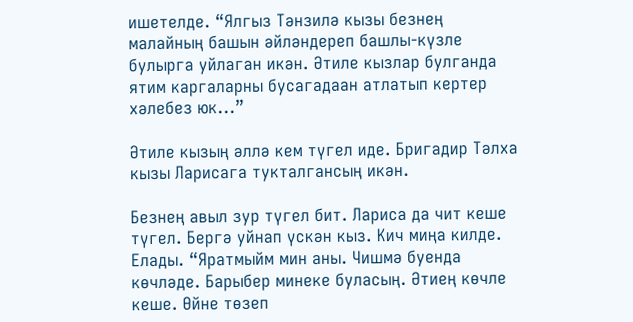ишетелде. “Ялгыз Тәнзилә кызы безнең малайның башын әйләндереп башлы-күзле булырга уйлаган икән. Әтиле кызлар булганда ятим каргаларны бусагадаан атлатып кертер хәлебез юк...”

Әтиле кызың әллә кем түгел иде. Бригадир Тәлха кызы Ларисага тукталгансың икән.

Безнең авыл зур түгел бит. Лариса да чит кеше түгел. Бергә уйнап үскән кыз. Кич миңа килде. Елады. “Яратмыйм мин аны. Чишмә буенда көчләде. Барыбер минеке буласың. Әтиең көчле кеше. Өйне төзеп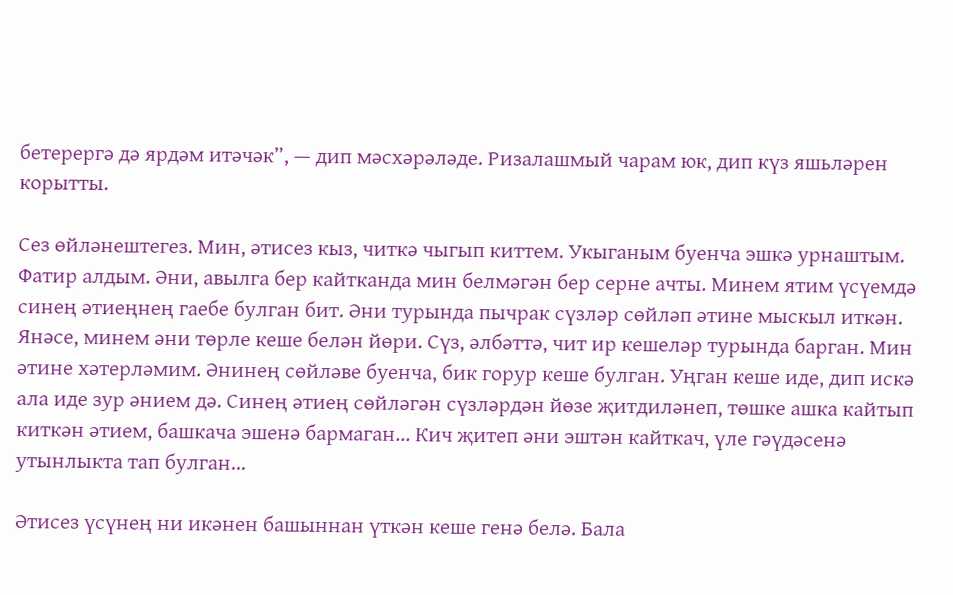бетерергә дә ярдәм итәчәк”, — дип мәсхәрәләде. Ризалашмый чарам юк, дип күз яшьләрен корытты.

Сез өйләнештегез. Мин, әтисез кыз, читкә чыгып киттем. Укыганым буенча эшкә урнаштым. Фатир алдым. Әни, авылга бер кайтканда мин белмәгән бер серне ачты. Минем ятим үсүемдә синең әтиеңнең гаебе булган бит. Әни турында пычрак сүзләр сөйләп әтине мыскыл иткән. Янәсе, минем әни төрле кеше белән йөри. Сүз, әлбәттә, чит ир кешеләр турында барган. Мин әтине хәтерләмим. Әнинең сөйләве буенча, бик горур кеше булган. Уңган кеше иде, дип искә ала иде зур әнием дә. Синең әтиең сөйләгән сүзләрдән йөзе җитдиләнеп, төшке ашка кайтып киткән әтием, башкача эшенә бармаган... Кич җитеп әни эштән кайткач, үле гәүдәсенә утынлыкта тап булган...

Әтисез үсүнең ни икәнен башыннан үткән кеше генә белә. Бала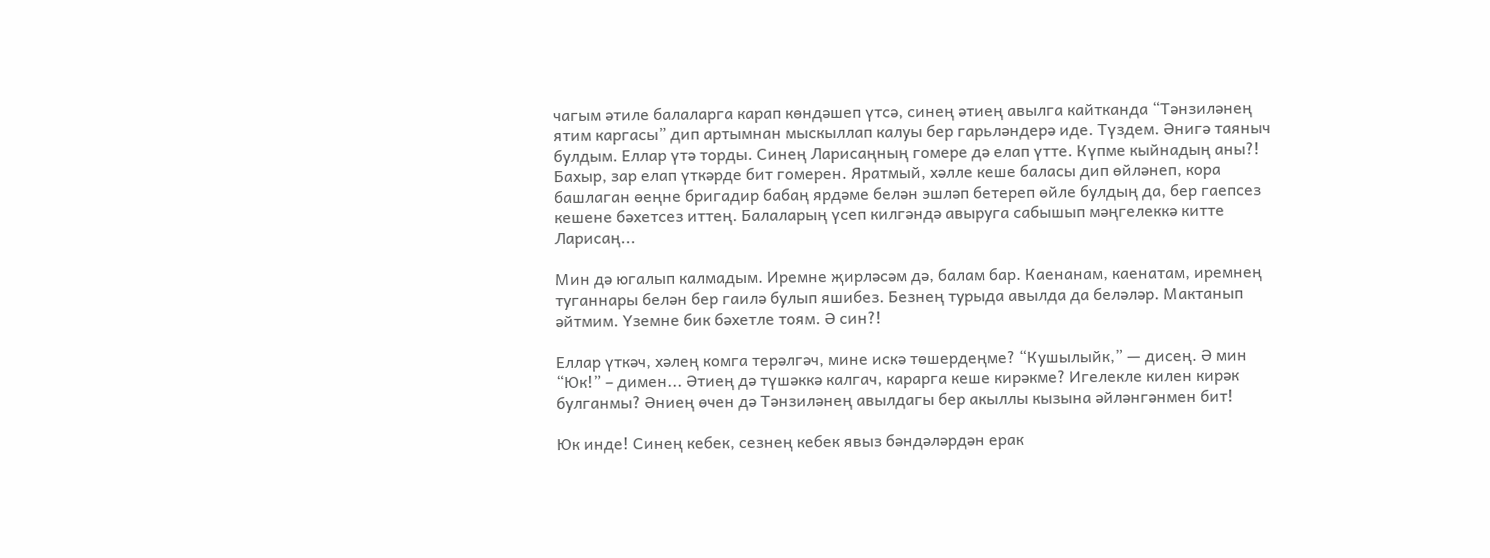чагым әтиле балаларга карап көндәшеп үтсә, синең әтиең авылга кайтканда “Тәнзиләнең ятим каргасы” дип артымнан мыскыллап калуы бер гарьләндерә иде. Түздем. Әнигә таяныч булдым. Еллар үтә торды. Синең Ларисаңның гомере дә елап үтте. Күпме кыйнадың аны?! Бахыр, зар елап үткәрде бит гомерен. Яратмый, хәлле кеше баласы дип өйләнеп, кора башлаган өеңне бригадир бабаң ярдәме белән эшләп бетереп өйле булдың да, бер гаепсез кешене бәхетсез иттең. Балаларың үсеп килгәндә авыруга сабышып мәңгелеккә китте Ларисаң...

Мин дә югалып калмадым. Иремне җирләсәм дә, балам бар. Каенанам, каенатам, иремнең туганнары белән бер гаилә булып яшибез. Безнең турыда авылда да беләләр. Мактанып әйтмим. Үземне бик бәхетле тоям. Ә син?!

Еллар үткәч, хәлең комга терәлгәч, мине искә төшердеңме? “Кушылыйк,” — дисең. Ә мин “Юк!” – димен... Әтиең дә түшәккә калгач, карарга кеше кирәкме? Игелекле килен кирәк булганмы? Әниең өчен дә Тәнзиләнең авылдагы бер акыллы кызына әйләнгәнмен бит!

Юк инде! Синең кебек, сезнең кебек явыз бәндәләрдән ерак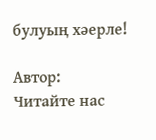булуың хәерле!

Автор:
Читайте нас